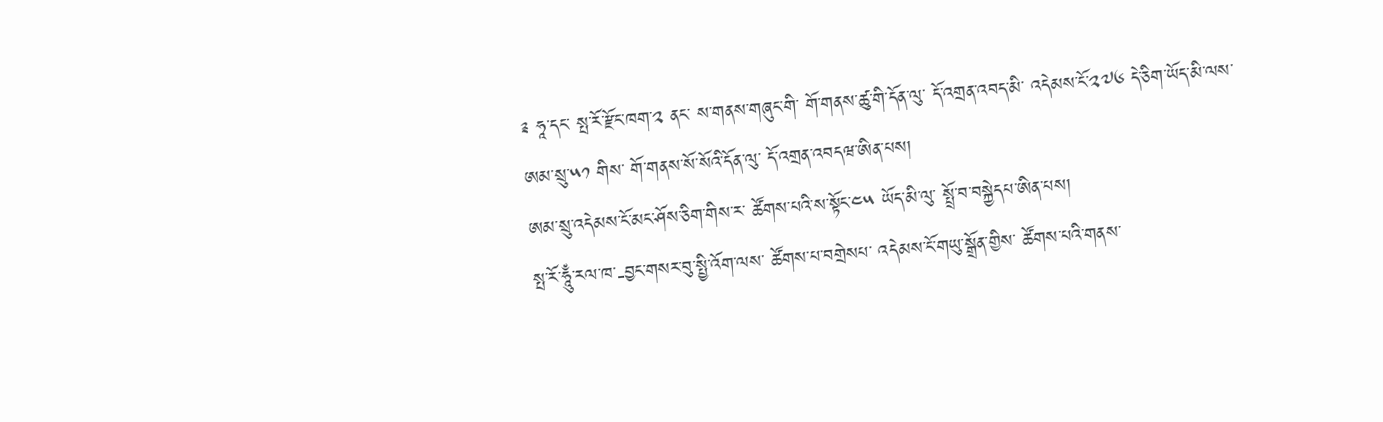༉ ཧཱ་དང་ སྤ་རོ་རྫོང་ཁག་༢ ནང་ ས་གནས་གཞུང་གི་ གོ་གནས་ཚུ་གི་དོན་ལུ་ དོ་འགྲན་འབད་མི་ འདེམས་ངོ་༢༧༦ དེ་ཅིག་ཡོད་མི་ལས་ ཨམ་སྲུ་༥༡ གིས་ གོ་གནས་སོ་སོའི་དོན་ལུ་ དོ་འགྲན་འབདཝ་ཨིན་པས།
ཨམ་སྲུ་འདེམས་ངོ་མང་ཤོས་ཅིག་གིས་ར་ ཚོགས་པའི་ས་སྟོང་༤༥ ཡོད་མི་ལུ་ སྤྲོ་བ་བསྐྱེདཔ་ཨིན་པས།
སྤ་རོ་ཧཱུྃ་རལ་ཁ་-བྱང་གསར་བུ་སྤྱི་འོག་ལས་ ཚོགས་པ་བགྲེསཔ་ འདེམས་ངོ་གཡུ་སྒྲོན་གྱིས་ ཚོགས་པའི་གནས་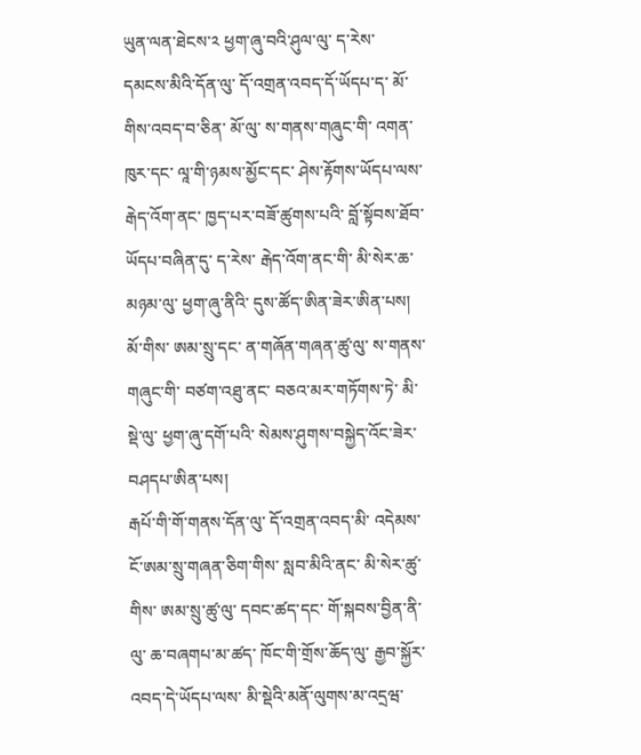ཡུན་ལན་ཐེངས་༢ ཕྱག་ཞུ་བའི་ཤུལ་ལུ་ ད་རེས་ དམངས་མིའི་དོན་ལུ་ དོ་འགྲན་འབད་དོ་ཡོདཔ་ད་ མོ་གིས་འབད་བ་ཅིན་ མོ་ལུ་ ས་གནས་གཞུང་གི་ འགན་ཁུར་དང་ ལཱ་གི་ཉམས་མྱོང་དང་ ཤེས་རྟོགས་ཡོདཔ་ལས་ རྒེད་འོག་ནང་ ཁྱད་པར་བཟོ་ཚུགས་པའི་ བློ་སྟོབས་ཐོབ་ཡོདཔ་བཞིན་དུ་ ད་རེས་ རྒེད་འོག་ནང་གི་ མི་སེར་ཆ་མཉམ་ལུ་ ཕྱག་ཞུ་ནིའི་ དུས་ཚོད་ཨིན་ཟེར་ཨིན་པས།
མོ་གིས་ ཨམ་སྲུ་དང་ ན་གཞོན་གཞན་ཚུ་ལུ་ ས་གནས་གཞུང་གི་ བཙག་འཐུ་ནང་ བཅའ་མར་གཏོགས་ཏེ་ མི་སྡེ་ལུ་ ཕྱག་ཞུ་དགོ་པའི་ སེམས་ཤུགས་བསྐྱེད་འོང་ཟེར་ བཤདཔ་ཨིན་པས།
རྒཔོ་གི་གོ་གནས་དོན་ལུ་ དོ་འགྲན་འབད་མི་ འདེམས་ངོ་ཨམ་སྲུ་གཞན་ཅིག་གིས་ སླབ་མིའི་ནང་ མི་སེར་ཚུ་གིས་ ཨམ་སྲུ་ཚུ་ལུ་ དབང་ཚད་དང་ གོ་སྐབས་བྱིན་ནི་ལུ་ ཆ་བཞགཔ་མ་ཚད་ ཁོང་གི་གྲོས་ཆོད་ལུ་ རྒྱབ་སྐྱོར་འབད་དེ་ཡོདཔ་ལས་ མི་སྡེའི་མནོ་ལུགས་མ་འདྲཝ་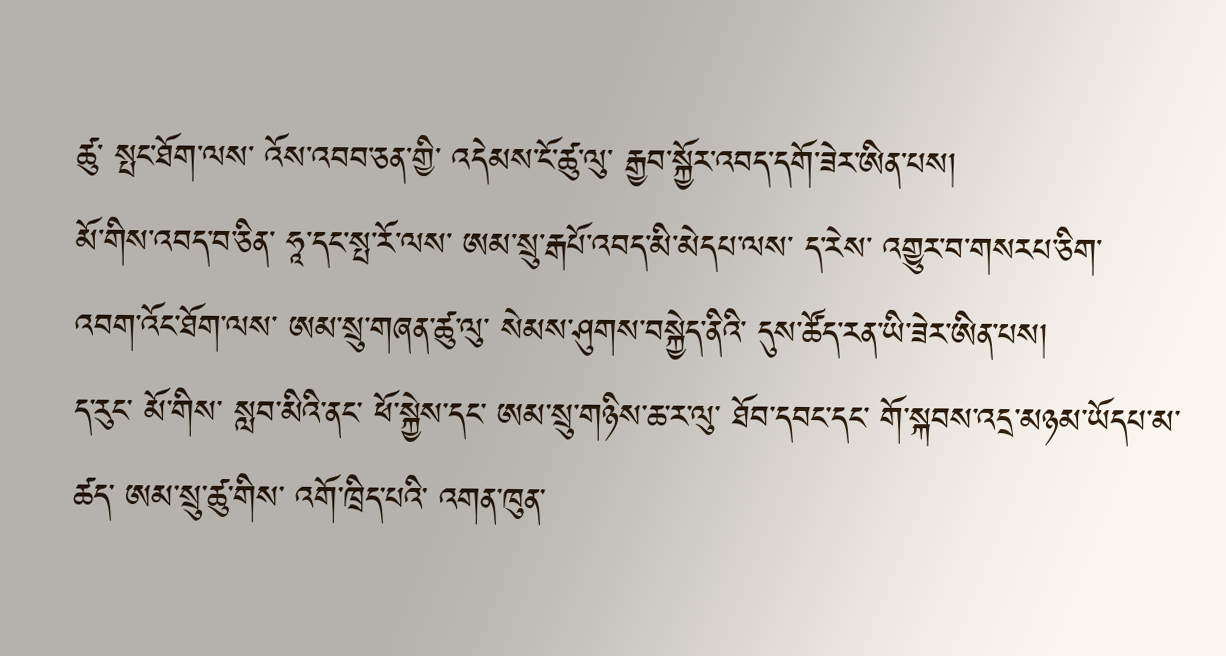ཚུ་ སྤང་ཐོག་ལས་ འོས་འབབ་ཅན་གྱི་ འདེམས་ངོ་ཚུ་ལུ་ རྒྱབ་སྐྱོར་འབད་དགོ་ཟེར་ཨིན་པས།
མོ་གིས་འབད་བ་ཅིན་ ཧཱ་དང་སྤ་རོ་ལས་ ཨམ་སྲུ་རྒཔོ་འབད་མི་མེདཔ་ལས་ ད་རེས་ འགྱུར་བ་གསརཔ་ཅིག་ འབག་འོང་ཐོག་ལས་ ཨམ་སྲུ་གཞན་ཚུ་ལུ་ སེམས་ཤུགས་བསྐྱེད་ནིའི་ དུས་ཚོད་རན་ཡི་ཟེར་ཨིན་པས།
ད་རུང་ མོ་གིས་ སླབ་མིའི་ནང་ ཕོ་སྐྱེས་དང་ ཨམ་སྲུ་གཉིས་ཆ་ར་ལུ་ ཐོབ་དབང་དང་ གོ་སྐབས་འདྲ་མཉམ་ཡོདཔ་མ་ཚད་ ཨམ་སྲུ་ཚུ་གིས་ འགོ་ཁྲིད་པའི་ འགན་ཁུན་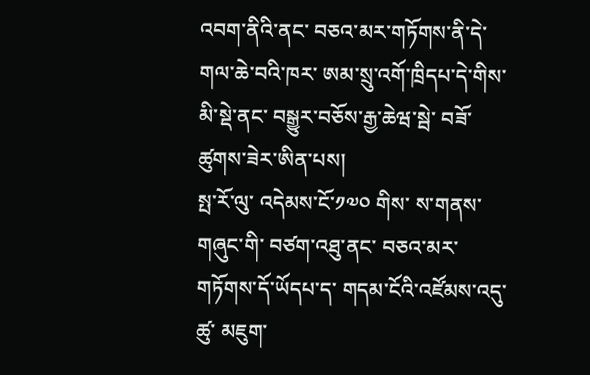འབག་ནིའི་ནང་ བཅའ་མར་གཏོགས་ནི་དེ་ གལ་ཆེ་བའི་ཁར་ ཨམ་སྲུ་འགོ་ཁྲིདཔ་དེ་གིས་ མི་སྡེ་ནང་ བསྒྱུར་བཅོས་རྒྱ་ཆེཝ་སྦེ་ བཟོ་ཚུགས་ཟེར་ཨིན་པས།
སྤ་རོ་ལུ་ འདེམས་ངོ་༡༧༠ གིས་ ས་གནས་གཞུང་གི་ བཙག་འཐུ་ནང་ བཅའ་མར་གཏོགས་དོ་ཡོདཔ་ད་ གདམ་ངོའི་འཛོམས་འདུ་ཚུ་ མཇུག་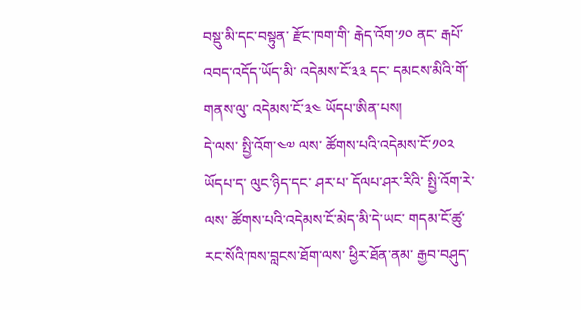བསྡུ་མི་དང་བསྟུན་ རྫོང་ཁག་གི་ རྒེད་འོག་༡༠ ནང་ རྒཔོ་འབད་འདོད་ཡོད་མི་ འདེམས་ངོ་༣༣ དང་ དམངས་མིའི་གོ་གནས་ལུ་ འདེམས་ངོ་༣༤ ཡོདཔ་ཨིན་པས།
དེ་ལས་ སྤྱི་འོག་༤༧ ལས་ ཚོགས་པའི་འདེམས་ངོ་༡༠༢ ཡོདཔ་ད་ ལུང་ཉིད་དང་ ཤར་པ་ དོལཔ་ཤར་རིའི་ སྤྱི་འོག་རེ་ལས་ ཚོགས་པའི་འདེམས་ངོ་མེད་མི་དེ་ཡང་ གདམ་ངོ་ཚུ་ རང་སོའི་ཁས་བླངས་ཐོག་ལས་ ཕྱིར་ཐོན་ནམ་ རྒྱབ་བཤུད་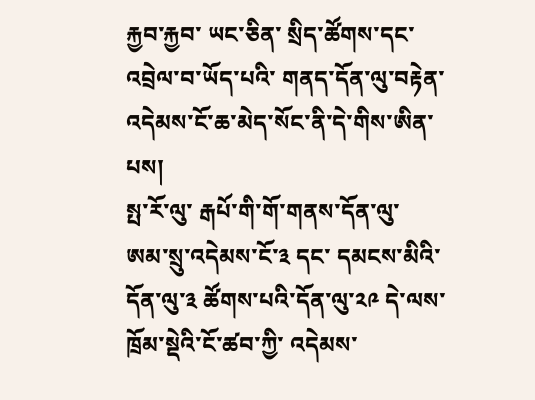རྐྱབ་རྐྱབ་ ཡང་ཅིན་ སྲིད་ཚོགས་དང་ འབྲེལ་བ་ཡོད་པའི་ གནད་དོན་ལུ་བརྟེན་ འདེམས་ངོ་ཆ་མེད་སོང་ནི་དེ་གིས་ཨིན་པས།
སྤ་རོ་ལུ་ རྒཔོ་གི་གོ་གནས་དོན་ལུ་ ཨམ་སྲུ་འདེམས་ངོ་༣ དང་ དམངས་མིའི་དོན་ལུ་༣ ཚོགས་པའི་དོན་ལུ་༢༩ དེ་ལས་ ཁྲོམ་སྡེའི་ངོ་ཚབ་ཀྱི་ འདེམས་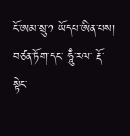ངོ་ཨམ་སྲུ་༡ ཡོདཔ་ཨིན་པས།
བཙན་ཏོག་དང་ ཧཱུྃ་རལ་ རྡོ་སྟེང་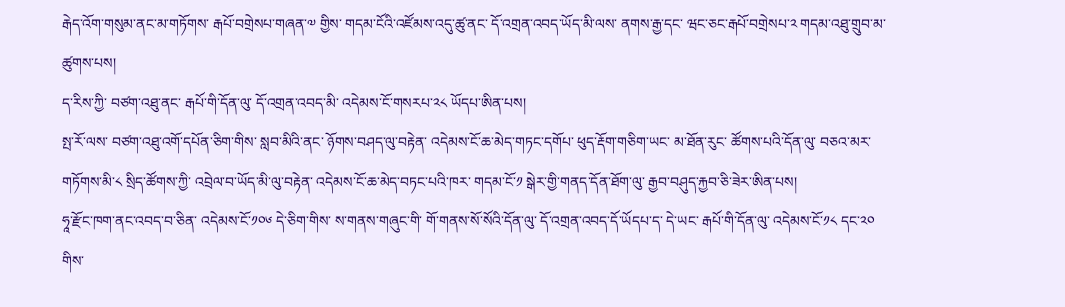རྒེད་འོག་གསུམ་ནང་མ་གཏོགས་ རྒཔོ་བགྲེསཔ་གཞན་༧ གྱིས་ གདམ་ངོའི་འཛོམས་འདུ་ཚུ་ནང་ དོ་འགྲན་འབད་ཡོད་མི་ལས་ ནགས་རྒྱ་དང་ ཝང་ཅང་རྒཔོ་བགྲེསཔ་༢ གདམ་འཐུ་གྲུབ་མ་ཚུགས་པས།
ད་རིས་ཀྱི་ བཙག་འཐུ་ནང་ རྒཔོ་གི་དོན་ལུ་ དོ་འགྲན་འབད་མི་ འདེམས་ངོ་གསརཔ་༢༨ ཡོདཔ་ཨིན་པས།
སྤ་རོ་ལས་ བཙག་འཐུ་འགོ་དཔོན་ཅིག་གིས་ སླབ་མིའི་ནང་ ཉོགས་བཤད་ལུ་བརྟེན་ འདེམས་ངོ་ཆ་མེད་གཏང་དགོཔ་ ཕུད་རྡོག་གཅིག་ཡང་ མ་ཐོན་རུང་ ཚོགས་པའི་དོན་ལུ་ བཅའ་མར་གཏོགས་མི་༨ སྲིད་ཚོགས་ཀྱི་ འབྲེལ་བ་ཡོད་མི་ལུ་བརྟེན་ འདེམས་ངོ་ཆ་མེད་བཏང་པའི་ཁར་ གདམ་ངོ་༡ སྒེར་གྱི་གནད་དོན་ཐོག་ལུ་ རྒྱབ་བཤུད་རྐྱབ་ཅི་ཟེར་ཨིན་པས།
ཧཱ་རྫོང་ཁག་ནང་འབད་བ་ཅིན་ འདེམས་ངོ་༡༠༦ དེ་ཅིག་གིས་ ས་གནས་གཞུང་གི་ གོ་གནས་སོ་སོའི་དོན་ལུ་ དོ་འགྲན་འབད་དོ་ཡོདཔ་ད་ དེ་ཡང་ རྒཔོ་གི་དོན་ལུ་ འདེམས་ངོ་༡༨ དང་༢༠ གིས་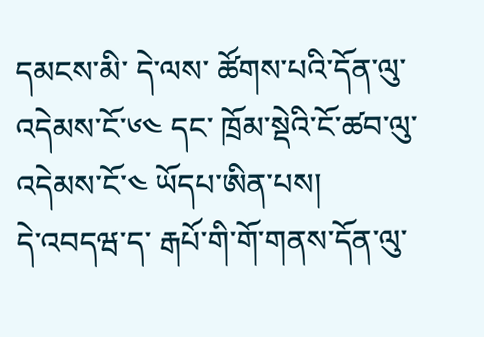དམངས་མི་ དེ་ལས་ ཚོགས་པའི་དོན་ལུ་ འདེམས་ངོ་༦༤ དང་ ཁྲོམ་སྡེའི་ངོ་ཚབ་ལུ་ འདེམས་ངོ་༤ ཡོདཔ་ཨིན་པས།
དེ་འབདཝ་ད་ རྒཔོ་གི་གོ་གནས་དོན་ལུ་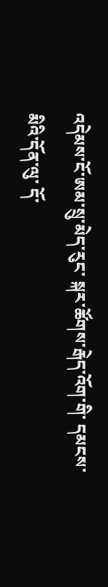འདེམས་ངོ་ཨམ་སྲུ་མེད་རུང་ སྐར་ཚོགས་རྒེད་འོག་གི་ དམངས་མིའི་དོན་ལུ་ དོ་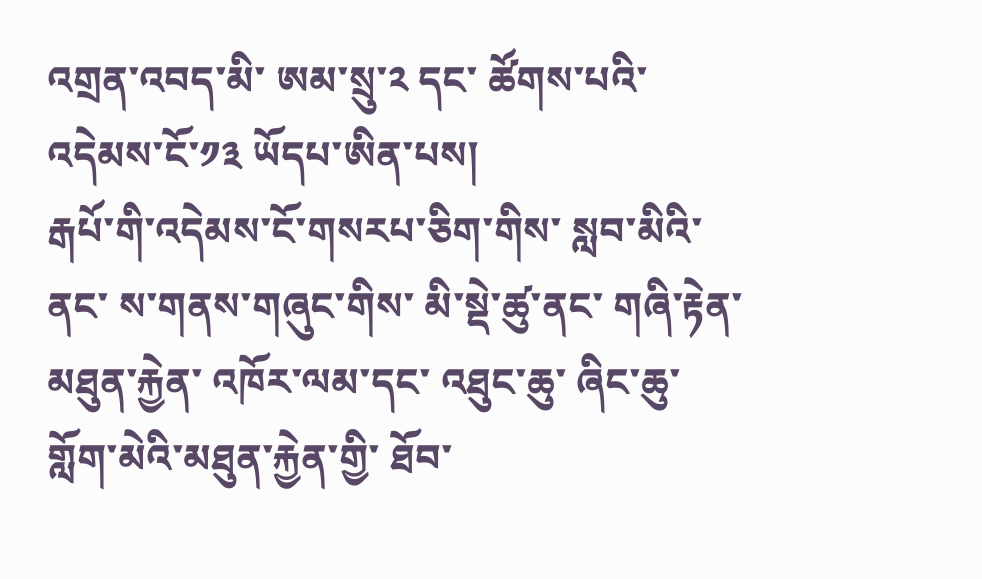འགྲན་འབད་མི་ ཨམ་སྲུ་༢ དང་ ཚོགས་པའི་འདེམས་ངོ་༡༣ ཡོདཔ་ཨིན་པས།
རྒཔོ་གི་འདེམས་ངོ་གསརཔ་ཅིག་གིས་ སླབ་མིའི་ནང་ ས་གནས་གཞུང་གིས་ མི་སྡེ་ཚུ་ནང་ གཞི་རྟེན་མཐུན་རྐྱེན་ འཁོར་ལམ་དང་ འཐུང་ཆུ་ ཞིང་ཆུ་ གློག་མེའི་མཐུན་རྐྱེན་གྱི་ ཐོབ་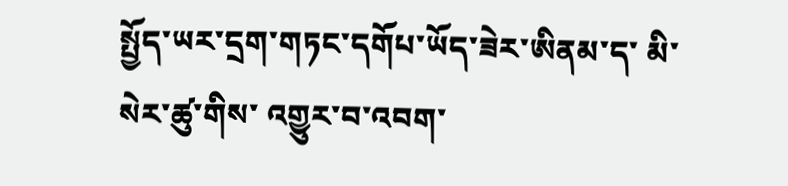སྤྱོད་ཡར་དྲག་གཏང་དགོཔ་ཡོད་ཟེར་ཨིནམ་ད་ མི་སེར་ཚུ་གིས་ འགྱུར་བ་འབག་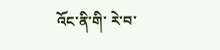འོང་ནི་གི་ རེ་བ་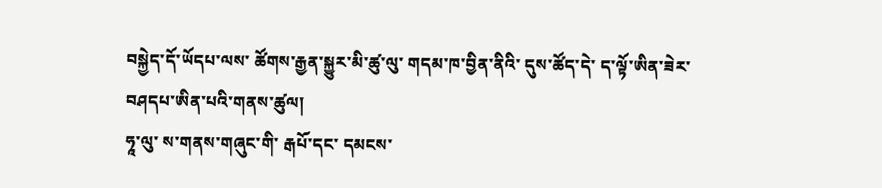བསྐྱེད་དོ་ཡོདཔ་ལས་ ཚོགས་རྒྱན་སྐྱུར་མི་ཚུ་ལུ་ གདམ་ཁ་བྱིན་ནིའི་ དུས་ཚོད་དེ་ ད་ལྟོ་ཨིན་ཟེར་ བཤདཔ་ཨིན་པའི་གནས་ཚུལ།
ཧཱ་ལུ་ ས་གནས་གཞུང་གི་ རྒཔོ་དང་ དམངས་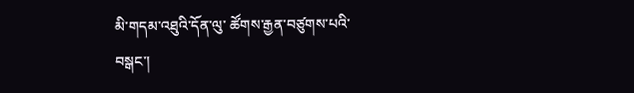མི་གདམ་འཐུའི་དོན་ལུ་ ཚོགས་རྒྱན་བཙུགས་པའི་བསྒང་།